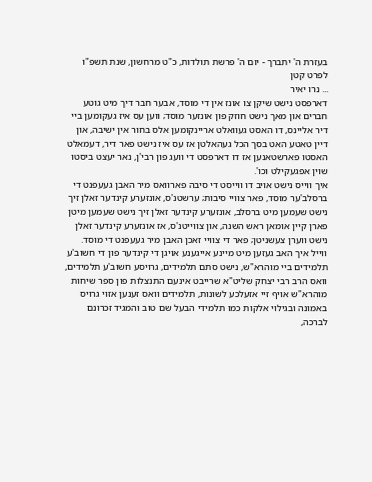בעזרת ה' יתברך - יום ה' פרשת תולדות, כ"ט מרחשון, שנת תשפ"ו לפרט קטן
... נרו יאיר
דארפסט נישט שיקן צו אונז אין די מוסד, אבער חבר דיך מיט גוטע חברים און מאך נישט חוזק פון אונזער מוסד; ווען עס איז געקומען ביי דיר אליינס, דו האסט געוואלט אריינקומען אלס בחור אין ישיבה, און דיין טאטע האט בסך הכל געהאלטן אז עס איז נישט פאר דיר, דעמאלט האסטו פארשטאנען אז דו דארפסט די וועג פון רבי'ן, נאר יעצט ביסטו שוין אפגעקילט וכו'.
איך ווייס נישט אויב דו ווייסט די סיבה פארוואס מיר האבן געעפנט די ברסלב'ער מוסד, פאר צוויי סיבות; ערשטנ'ס, אונזערע קינדער זאלן זיך נישט שעמען מיט ברסלב, אונזערע קינדער זאלן זיך נישט שעמען מיטן פארן קיין אומאן ראש השנה, און צווייטנ'ס, אז אונזערע קינדער זאלן נישט ווערן צעשניטן; פאר די צוויי זאכן האבן מיר געעפנט די מוסד. ווייל איך האב געזען מיט מיינע אייגענע אויגן די קינדער פון די חשוב'ע תלמידים ביי מוהרא"ש, נישט סתם תלמידים, גרויסע חשוב'ע תלמידים, וואס הרב רבי יצחק שליט"א שרייבט אינעם התנצלות פון ספר שיחות מוהרא"ש אויף זיי אזעלכע לשונות, תלמידים וואס זענען אזוי גרויס באמונה ובגילוי אלקות כמו תלמידי הבעל שם טוב והמגיד זכרונם לברכה,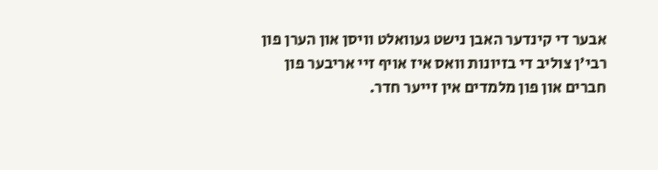אבער די קינדער האבן נישט געוואלט וויסן און הערן פון רבי'ן צוליב די בזיונות וואס איז אויף זיי אריבער פון חברים און פון מלמדים אין זייער חדר.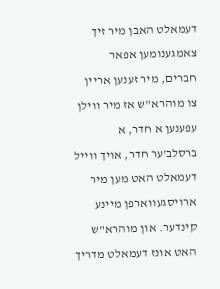דעמאלט האבן מיר זיך צאמגענומען אפאר חברים, מיר זענען אריין צו מוהרא"ש אז מיר ווילן עפענען א חדר, א ברסלב'ער חדר, אויך ווייל דעמאלט האט מען מיר ארויסגעווארפן מיינע קינדער. און מוהרא"ש האט אונז דעמאלט מדריך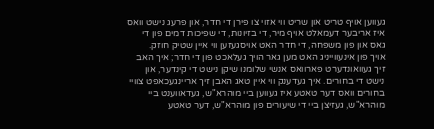געווען אויף טריט און שריט ווי אזוי צו פירן די חדר, און פרעג נישט וואס איז אריבער דעמאלט אויף מיר, די בזיונות, די שפיכות דמים פון די גאס און פון משפחה, די חדר האט אויסגעזען ווי איין שטיק חוזק.
אויך פון אינעווייניג האט מען גאר הויך געלאכט פון די חדר; איך האב זיך געוואונדערט פארוואס אנשי שלומנו שיקן נישט די קינדער, און נישט די בחורים. איך געדענק ווי איין טאג האבן זיך אריינגעכאפט צוויי בחורים וואס דער טאטע איז געווען ביי מוהרא"ש, געדאווענט ביי מוהרא"ש, געזיצן ביי די שיעורים פון מוהרא"ש, דער טאטע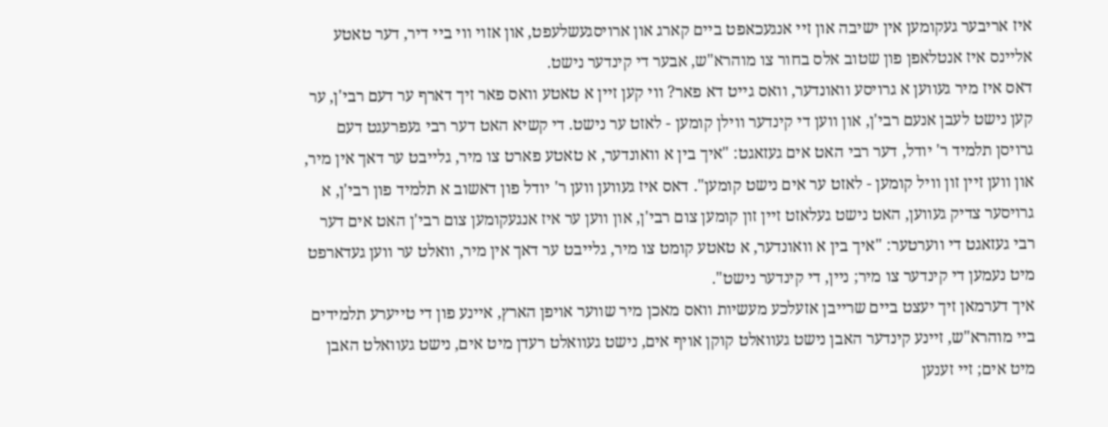איז אריבער געקומען אין ישיבה און זיי אנגעכאפט ביים קארג און ארויסגעשלעפט, און אזוי ווי ביי דיר, דער טאטע אליינס איז אנטלאפן פון שטוב אלס בחור צו מוהרא"ש, אבער די קינדער נישט.
דאס איז מיר געווען א גרויסע וואונדער, וואס גייט דא פאר? ווי קען זיין א טאטע וואס פאר זיך דארף ער דעם רבי'ן, ער קען נישט לעבן אנעם רבי'ן, און ווען די קינדער ווילן קומען - לאזט ער נישט. די קשיא האט דער רבי געפרעגט דעם גרויסן תלמיד ר' יודל, דער רבי האט אים געזאגט: "איך בין א וואונדער, א טאטע פארט צו מיר, גלייבט ער דאך אין מיר, און ווען זיין זון וויל קומען - לאזט ער אים נישט קומען". דאס איז געווען ווען ר' יודל פון דאשוב א תלמיד פון רבי'ן, א גרויסער צדיק געווען, האט נישט געלאזט זיין זון קומען צום רבי'ן, און ווען ער איז אנגעקומען צום רבי'ן האט אים דער רבי געזאגט די ווערטער: "איך בין א וואונדער, א טאטע קומט צו מיר, גלייבט ער דאך אין מיר, וואלט ער ווען געדארפט מיט נעמען די קינדער צו מיר; ניין, די קינדער נישט".
איך דערמאן זיך יעצט ביים שרייבן אזעלכע מעשיות וואס מאכן מיר שווער אויפן הארץ, איינע פון די טייערע תלמידים ביי מוהרא"ש, זיינע קינדער האבן נישט געוואלט קוקן אויף אים, נישט געוואלט רעדן מיט אים, נישט געוואלט האבן מיט אים; זיי זענען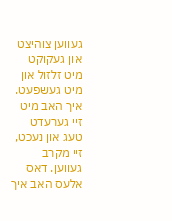געווען צוהיצט און געקוקט מיט זלזול און מיט געשפעט. איך האב מיט זיי גערעדט טעג און נעכט, זיי מקרב געווען. דאס אלעס האב איך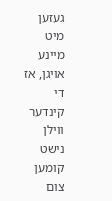געזען מיט מיינע אויגן, אז די קינדער ווילן נישט קומען צום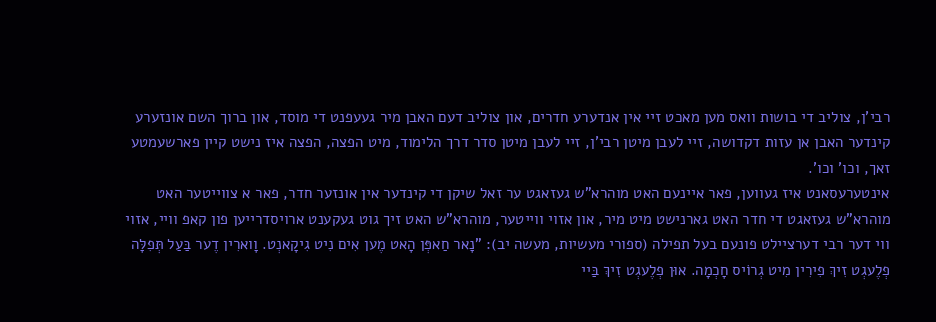רבי'ן, צוליב די בושות וואס מען מאכט זיי אין אנדערע חדרים, און צוליב דעם האבן מיר געעפנט די מוסד, און ברוך השם אונזערע קינדער האבן אן עזות דקדושה, זיי לעבן מיטן רבי'ן, זיי לעבן מיטן סדר דרך הלימוד, מיט הפצה, הפצה איז נישט קיין פארשעמטע זאך, וכו' וכו'.
אינטערעסאנט איז געווען, פאר איינעם האט מוהרא"ש געזאגט ער זאל שיקן די קינדער אין אונזער חדר, פאר א צווייטער האט מוהרא"ש געזאגט די חדר האט גארנישט מיט מיר, און אזוי ווייטער, מוהרא"ש האט זיך גוט געקענט ארויסדרייען פון קאפ וויי, אזוי ווי דער רבי דערציילט פונעם בעל תפילה (ספורי מעשיות, מעשה יב): "נָאר חַאפְּן הָאט מֶען אִים נִיט גִיקָאנְט. וָוארִין דֶער בַּעַל תְּפִלָּה פְלֶעגְט זִיךְ פִירִין מִיט גְרוֹיס חָכְמָה. אוּן פְלֶעגְט זִיךְ בַּיי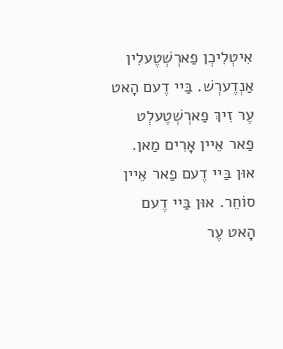אִיטְלִיכְן פַארְשְׁטֶעלִין אַנְדֶערְשׁ. בַּיי דֶעם הָאט עֶר זִיךְ פַארְשְׁטֶעלְט פַאר אֵיין אָרִים מַאן. אוּן בַּיי דֶעם פַאר אֵיין סוֹחֵר. אוּן בַּיי דֶעם הָאט עֶר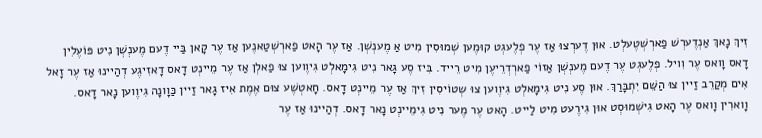זִיךְ נָאךְ אַנְדֶערְשׁ פַארְשְׁטֶעלְט. אוּן דֶערְצוּ אַז עֶר פְלֶעגְט קוּמֶען שְׁמוּסִין מִיט אַ מֶענְשְׁן. אַז עֶר הָאט פַארְשְׁטַאנֶען אַז עֶר קָאן בַּיי דֶעם מֶענְשְׁן נִיט פּוֹעֶלִין דָאס וָואס עֶר וִויל. פְלֶעגְט עֶר דֶעם מֶענְשְׁן אַזוֹי פַארְדְרֵיעֶן מִיט רֵייד. בִּיז סֶע גָאר נִיט גִימָאלְט גִיוֶוען צוּ פַאלְן אַז עֶר מֵיינְט דָאס דָאזִיגֶע דְהַיינוּ אַז עֶר זָאל אִים מְקַרֵב זַיין צוּ הַשֵּׁם יִתְבָּרַךְ. אוּן סֶע נִיט גִימָאלְט גִיוֶוען צוּ שְטוֹיסִין זִיךְ אַז עֶר מֵיינְט דָאס. חָאטְשֶׁע צוּם אֶמֶת אִיז גָאר זַיין כַּוָונָה גִיוֶוען נָאר דָאס. וָוארִין וָואס עֶר הָאט גִישְׁמוּסְט אוּן גִירֶעט מִיט לַייט. הָאט עֶר מֶער נִיט גִימֵיינְט נָאר דָאס. דְהַיינוּ אַז עֶר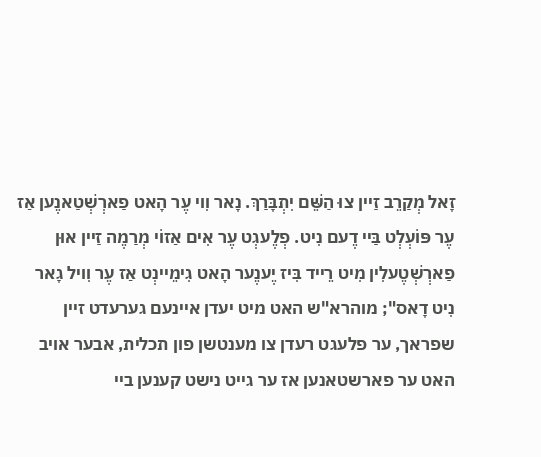זָאל מְקַרֵב זַיין צוּ הַשֵּׁם יִתְבָּרַךְ. נָאר וִוי עֶר הָאט פַארְשְׁטַאנֶען אַז עֶר פּוֹעְלְט בַּיי דֶעם נִיט. פְלֶעגְט עֶר אִים אַזוֹי מְרַמֶה זַיין אוּן פַארְשְׁטֶעלִין מִיט רֵייד בִּיז יֶענֶער הָאט גִימֵיינְט אַז עֶר וִויל גָאר נִיט דָאס"; מוהרא"ש האט מיט יעדן איינעם גערעדט זיין שפראך, ער פלעגט רעדן צו מענטשן פון תכלית, אבער אויב האט ער פארשטאנען אז ער גייט נישט קענען ביי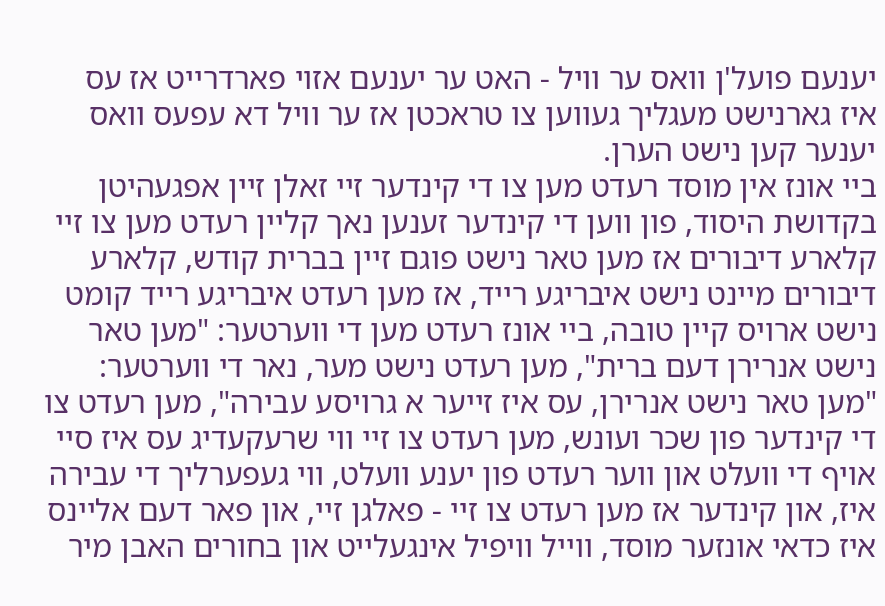יענעם פועל'ן וואס ער וויל - האט ער יענעם אזוי פארדרייט אז עס איז גארנישט מעגליך געווען צו טראכטן אז ער וויל דא עפעס וואס יענער קען נישט הערן.
ביי אונז אין מוסד רעדט מען צו די קינדער זיי זאלן זיין אפגעהיטן בקדושת היסוד, פון ווען די קינדער זענען נאך קליין רעדט מען צו זיי קלארע דיבורים אז מען טאר נישט פוגם זיין בברית קודש, קלארע דיבורים מיינט נישט איבריגע רייד, אז מען רעדט איבריגע רייד קומט נישט ארויס קיין טובה, ביי אונז רעדט מען די ווערטער: "מען טאר נישט אנרירן דעם ברית", מען רעדט נישט מער, נאר די ווערטער: "מען טאר נישט אנרירן, עס איז זייער א גרויסע עבירה", מען רעדט צו די קינדער פון שכר ועונש, מען רעדט צו זיי ווי שרעקעדיג עס איז סיי אויף די וועלט און ווער רעדט פון יענע וועלט, ווי געפערליך די עבירה איז, און קינדער אז מען רעדט צו זיי - פאלגן זיי, און פאר דעם אליינס איז כדאי אונזער מוסד, ווייל וויפיל אינגעלייט און בחורים האבן מיר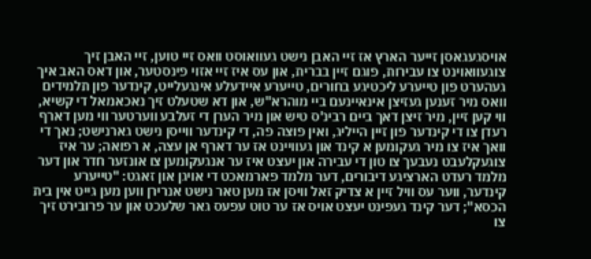אויסגעגאסן זייער הארץ אז זיי האבן נישט געוואוסט וואס זיי טוען, זיי האבן זיך צוגעוואוינט צו עבירות, פוגם זיין בברית, און עס איז זיי אזוי פינסטער, און דאס האב איך געהערט פון טייערע ליכטיגע בחורים, טייערע איידעלע אינגעלייט, קינדער פון תלמידים וואס מיר זענען געזיצן אינאיינעם ביי מוהרא"ש, און דא שטעלט זיך נאכאמאל די קשיא, ווי קען זיין, מיר זיצן דאך ביים רבינ'ס טיש און מיר הערן די זעלבע ווערטער ווי מען דארף רעדן צו די קינדער פון זיין הייליג, ואין פוצה פה, די קינדער ווייסן נישט גארנישט; נאך די וואך איז צו מיר געקומען א קינד און געוויינט אז ער דארף אן עצה, א רפואה; ער איז צוגעקלעבט נעבעך צו טון די עבירה און יעצט איז ער אנגעקומען צו אונזער חדר און דער מלמד רעדט הארציגע דיבורים, דער מלמד פארמאכט די אויגן און זאגט: "טייערע קינדער, ווער עס וויל זיין א צדיק זאל וויסן אז מען טאר נישט אנרירן ווען מען גייט אין בית הכסא"; דער קינד געפינט יעצט אויס אז ער טוט עפעס גאר שלעכט און ער פרובירט זיך צו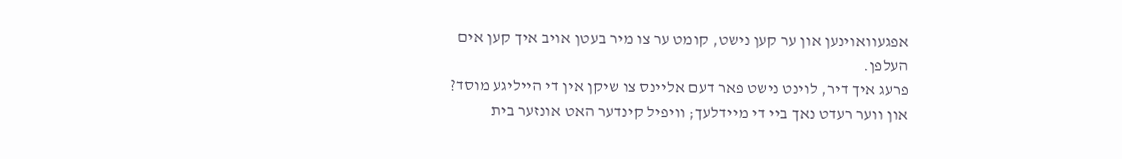אפגעוואוינען און ער קען נישט, קומט ער צו מיר בעטן אויב איך קען אים העלפן.
פרעג איך דיר, לוינט נישט פאר דעם אליינס צו שיקן אין די הייליגע מוסד? און ווער רעדט נאך ביי די מיידלעך; וויפיל קינדער האט אונזער בית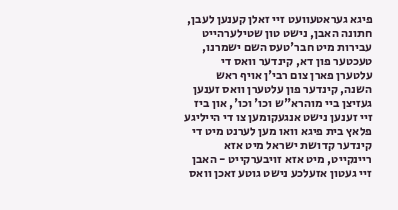פיגא געראטעוועט זיי זאלן קענען לעבן, חתונה האבן, נישט טון שטילערהייט עבירות מיט חבר'טעס השם ישמרנו, טעכטער פון דא, קינדער וואס די עלטערן פארן צום רבי'ן אויף ראש השנה, קינדער פון עלטערן וואס זענען געזיצן ביי מוהרא"ש וכו' וכו', און ביז זיי זענען נישט אנגעקומען צו די הייליגע פלאץ בית פיגא וואו מען לערנט מיט די קינדער קדושת ישראל מיט אזא ריינקייט, מיט אזא זויבערקייט - האבן זיי געטון אזעלכע נישט גוטע זאכן וואס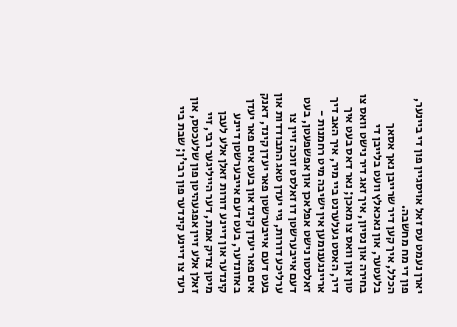יארן נעמט עס זאל אויסגיין פון די ביינער, פון די מח מחשבה.
הכלל, איך קען דיר שרייבן נאך אסאך בלעטער, און נאכאלץ וועט בלייבן די בחירה און נסיון, איך זאג דיר נישט וואס צו טון און וואס צו מאכן; נאר דאס בעט איך דיר, האסט געלערנט ביי מיר, איך האב דיך אריינגענומען אין ישיבה מיט רחמנות - זאלסטו נישט אפלאכן און אפשפעטן, בעט דעם אייבערשטן דו זאלסט זוכה זיין צו ערליכע דורות, גיי יעדן טאג התבודדות און בעט דעם אייבערשטן פאר יעדן קינד, דאנק אים פאר יעדן קינד און בעט אים פאר יעדן באזונדער, בעט דעם אייבערשטן דיינע קינדער און דיינע דורות זאלן אלע לעבן מיטן צדיק אמת, דער הייליגער רבי, זיי זאלן אלע זיין אפגעהיטן פון שלעכטס, און רעד צו דיינע קינדער פון רבי'ן; שבת ביי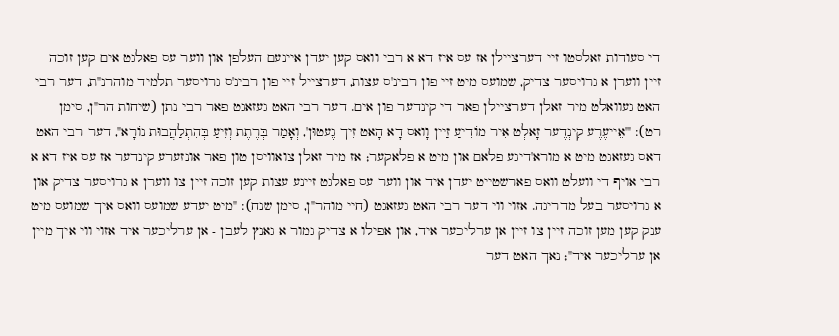די סעודות זאלסטו זיי דערציילן אז עס איז דא א רבי וואס קען יעדן איינעם העלפן און ווער עס פאלגט אים קען זוכה זיין ווערן א גרויסער צדיק, שמועס מיט זיי פון רבינ'ס עצות, דערצייל זיי פון רבינ'ס גרויסער תלמיד מוהרנ"ת, דער רבי האט געוואלט מיר זאלן דערציילן פאר די קינדער פון אים. דער רבי האט געזאגט פאר רבי נתן (שיחות הר"ן, סימן רט): "'אֵייעֶרֶע קִינְדֶער זָאלְט אִיר מוֹדִיעַ זַיין וָואס דָא הָאט זִיך גֶעטוּן', וְאָמַר בְּרֶתֶת וְזִיעַ בְּהִתְלַהֲבוּת נוֹרָא", דער רבי האט דאס געזאגט מיט א מורא'דיגע פלאם און מיט א פלאקער; אז מיר זאלן צואוויסן טון פאר אונזערע קינדער אז עס איז דא א רבי אויף די וועלט וואס פארשטייט יעדן איד און ווער עס פאלגט זיינע עצות קען זוכה זיין צו ווערן א גרויסער צדיק און א גרויסער בעל מדריגה. אזוי ווי דער רבי האט געזאגט (חיי מוהר"ן, סימן שנח): "מיט יעדע שמועס וואס איך שמועס מיט ענק קען מען זוכה זיין צו זיין אן ערליכער איד, און אפילו א צדיק גמור א גאנץ לעבן - אן ערליכער איד אזוי ווי איך מיין אן ערליכער איד"; נאך האט דער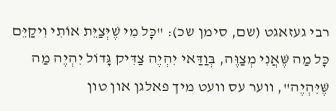רבי געזאגט (שם, סימן שכ): "כָּל מִי שֶׁיְּצַיֵּת אוֹתִי וִיקַיֵּם כָּל מַה שֶּׁאֲנִי מְצַוֶּה, בְּוַדַּאי יִהְיֶה צַדִּיק גָּדוֹל יִהְיֶה מַה שֶּׁיִּהְיֶה", ווער עס וועט מיך פאלגן און טון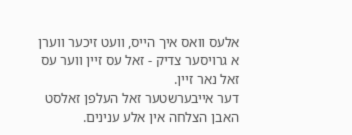אלעס וואס איך הייס, וועט זיכער ווערן א גרויסער צדיק - זאל עס זיין ווער עס זאל נאר זיין.
דער אייבערשטער זאל העלפן זאלסט האבן הצלחה אין אלע ענינים.